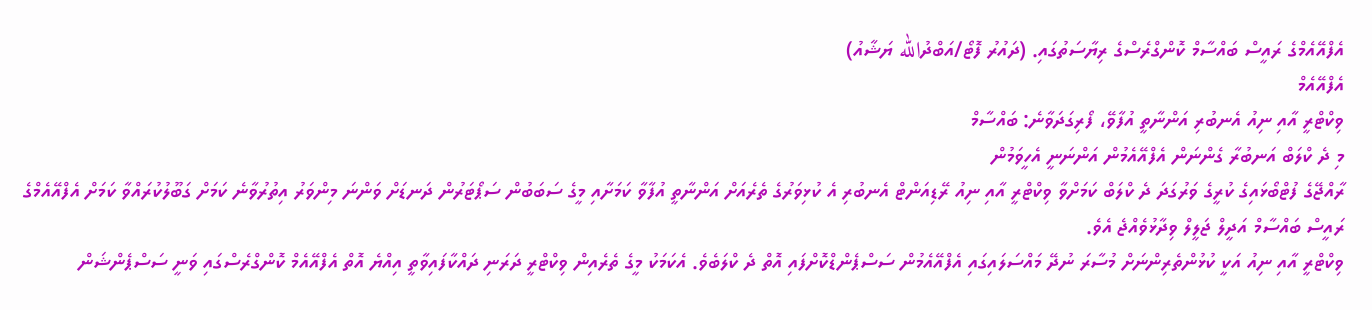އެފްއޭއެމްގެ ރައީސް ބައްސާމް ކޮންގްރެސްގެ ރިޔާސަތުގައި. (ދައުރު ފޮޓޯ/އަބްދުالله ޔަޝާއު)
އެފްއޭއެމް
ވިކްޓްރީ އާއި ނިއު އެނބުރި އަންނާތީ އުފާވޭ، ފޯރިގަދަވާނެ: ބައްސާމް
މި ދެ ކްލަބް އަނބުރާ ގެންނަން އެފްއޭއެމުން އަންނަނީ އެހީވަމުން
ރާއްޖޭގެ ފުޓްބޯޅައިގެ ކުރީގެ ވަރުގަދަ ދެ ކްލަބް ކަމަށްވާ ވިކްޓްރީ އާއި ނިއު ރޭޑިއަންޓް އެނބުރި އެ ކުޅިވަރުގެ ތެރެއަށް އަންނާތީ އުފާވާ ކަމަށާއި މީގެ ސަބަބުން ސަޕޯޓަރުން ދަނޑަށް ވަންނަ މިންވަރު އިތުރުވާނެ ކަމަށް ގަބޫލުކުރައްވާ ކަމަށް އެފްއޭއެމްގެ ރައީސް ބައްސާމް އަދީލް ޖަލީލް ވިދާޅުވެއްޖެ އެވެ.
ވިކްޓްރީ އާއި ނިއު އަކީ ކުޅުންތެރިންނަށް މުސާރަ ނުދޭ މައްސަލައިގައި އެފްއޭއެމުން ސަސްޕެންޑްކޮށްފައި އޮތް ދެ ކްލަބެވެ. އެކަމަކު މީގެ ތެރެއިން ވިކްޓްރީ ދަރަނި ދައްކާފައިވާތީ އިއްޔެ އޮތް އެފްއޭއެމް ކޮންގްރެސްގައި ވަނީ ސަސްޕެންޝަން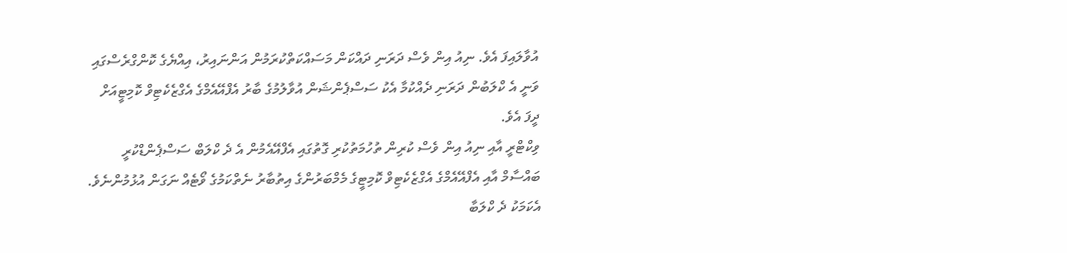އުވާލައިފަ އެވެ. ނިއު އިން ވެސް ދަރަނި ދައްކަން މަސައްކަތްކުރަމުން އަންނައިރު، އިއްޔެގެ ކޮންގްރެސްގައި ވަނީ އެ ކްލަބުން ދަރަނި ދެއްކުމާ އެކު ސަސްޕެންޝަން އުވާލުމުގެ ބާރު އެފްއޭއެމްގެ އެގްޒެކެޓިވް ކޮމިޓީއަށް ދީފަ އެވެ.
ވިކްޓްރީ އާއި ނިއު އިން ވެސް ކުރިން ތުހުމަތުކުރި ގޮތުގައި އެފްއޭއެމުން އެ ދެ ކްލަބް ސަސްޕެންޑްކުރީ ބައްސާމް އާއި އެފްއޭއެމްގެ އެގްޒެކެޓިވް ކޮމިޓީގެ މެމްބަރުންގެ އިތުބާރު ނެތްކަމުގެ ވޯޓެއް ނަގަން އުޅުމުންނެވެ.
އެކަމަކު ދެ ކްލަބާ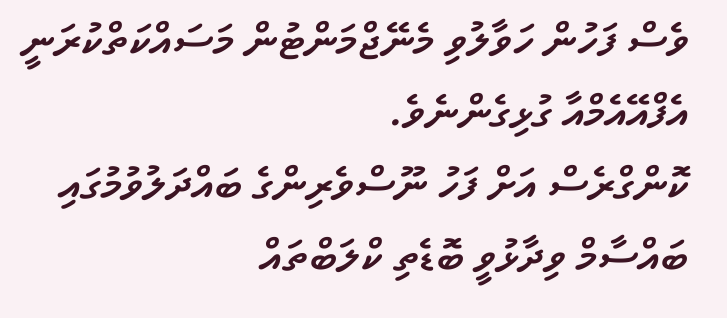ވެސް ފަހުން ހަވާލުވި މެނޭޖްމަންޓުން މަސައްކަތްކުރަނީ އެފްއޭއެމްއާ ގުޅިގެންނެވެ.
ކޮންގްރެސް އަށް ފަހު ނޫސްވެރިންގެ ބައްދަލުވުމުގައި ބައްސާމް ވިދާޅުވީ ބޮޑެތި ކްލަބްތައް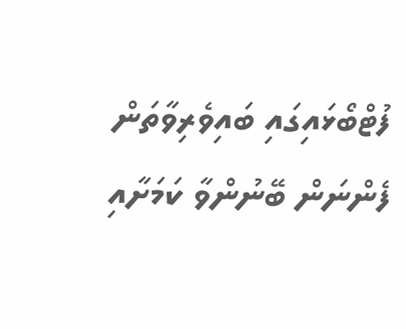ފުޓްބޯޅައިގައި ބައިވެރިވާތަން ފެންނަން ބޭނުންވާ ކަމަށާއި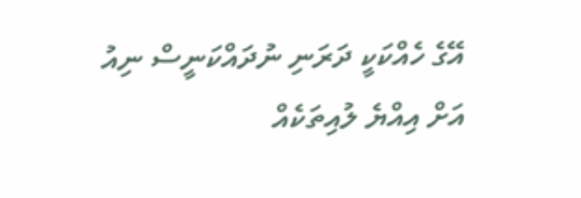އޭގެ ހެއްކަކީ ދަރަނި ނުދައްކަނީސް ނިއު އަށް އިއްޔެ ލުއިތަކެއް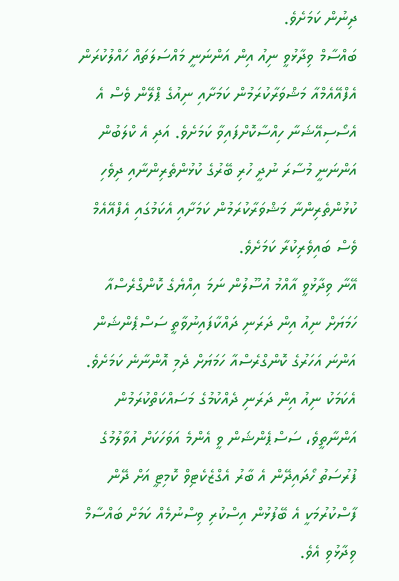ދިނުން ކަމަށެވެ.
ބައްސާމް ވިދާޅުވީ ނިއު އިން އަންނަނީ މައްސަލަތައް ހައްލުކުރަން އެފްއޭއެމްއާ މަޝްވަރާކުރަމުން ކަމަށާއި ނިއުގެ ޕްލޭން ވެސް އެ އެސޯސިއޭޝަނާ ހިއްސާކޮށްފައިވާ ކަމަށެވެ. އަދި އެ ކްލަބުން އަންނަނީ މުސާރަ ނުދީ ހުރި ބޭރުގެ ކުޅުންތެރިންނާއި ދިވެހި ކުޅުންތެރިންނާ މަޝްވަރާކުރަމުން ކަމަށާއި އެކަމުގައި އެފްއޭއެމް ވެސް ބައިވެރިކުރާ ކަމަށެވެ.
އޭނާ ވިދާޅުވީ އާއްމު އުސޫލުން ނަމަ އިއްޔެގެ ކޮންގްރެސްއާ ހަމަޔަށް ނިއު އިން ދަރަނި ދައްކާފައިނުވާތީ ސަސްޕެންޝަން އަންނަ އަހަރުގެ ކޮންގްރެސްއާ ހަމަޔަށް ދެމި އޮންނާނެ ކަމަށެވެ. އެކަމަކު ނިއު އިން ދަރަނި ދެއްކުމުގެ މަސައްކަތްކުރަމުން އަންނާތީވެ، ސަސްޕެންޝަން ވީ އެންމެ އަވަހަކަށް އުވާލުމުގެ ފުރުސަތު ހޯދައިދޭން އެ ބާރު އެގްޒެކެޓިވް ކޮމިޓީ އަށް ދޭން ފާސްކުރުމަކީ އެ ބޭފުޅުން އިސްކުރި ވިސްނުމެއް ކަމަށް ބައްސާމް ވިދާޅުވި އެވެ.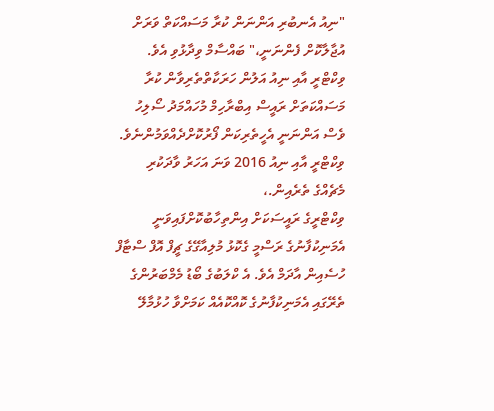"ނިއު އެނބުރި އަންނަން ކުރާ މަސައްކަތް ވަރަށް އުޖާލާކޮށް ފެންނަނީ،" ބައްސާމް ވިދާޅުވި އެވެ.
ވިކްޓްރީ އާއި ނިއު އަލުން ހަރަކާތްތެރިވާން ކުރާ މަސައްކަތަށް ރައީސް އިބްރާހިމް މުހައްމަދު ސޯލިހު ވެސް އަންނަނީ އެހީތެރިކަން ފޯރުކޮށްދެއްވަމުންނެވެ.
ވިކްޓްރީ އާއި ނިއު 2016 ވަނަ އަހަރު ވާދަކުރި މެޗެއްގެ ތެރެއިން.،
ވިކްޓްރީގެ ރައީސަކަށް އިންތިހާބުކޮށްފައިވަނީ އެމަނިކުފާނުގެ ރަސްމީ ގެކޮޅު މުލިއާގޭގެ ޗީފް އޮފް ސްޓާފް ހުސެއިން އާދަމް އެވެ. އެ ކްލަބުގެ ބޯޑު މެމްބަރުންގެ ތެރޭގައި އެމަނިކުފާނުގެ ކޮއްކޮއެއް ކަމަށްވާ ހުޅުމާލޭ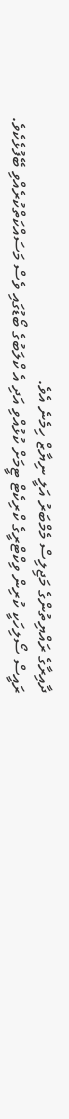ދާއިރާގެ ރައްޔިތުންގެ މަޖިލިސް މެމްބަރު އަލީ ނިޔާޒް ހިމެނެ އެވެ.
ރައީސް ސޯލިހަކީ ކުރިން ވިކްޓްރީގެ ކްރިކެޓް ޓީމަށް ކުޅުއްވި އަދި އެ ކްލަބުގެ ބޯޑުގައި ވެސް މަސައްކަތްކުރެއްވި ބޭފުޅެކެވެ.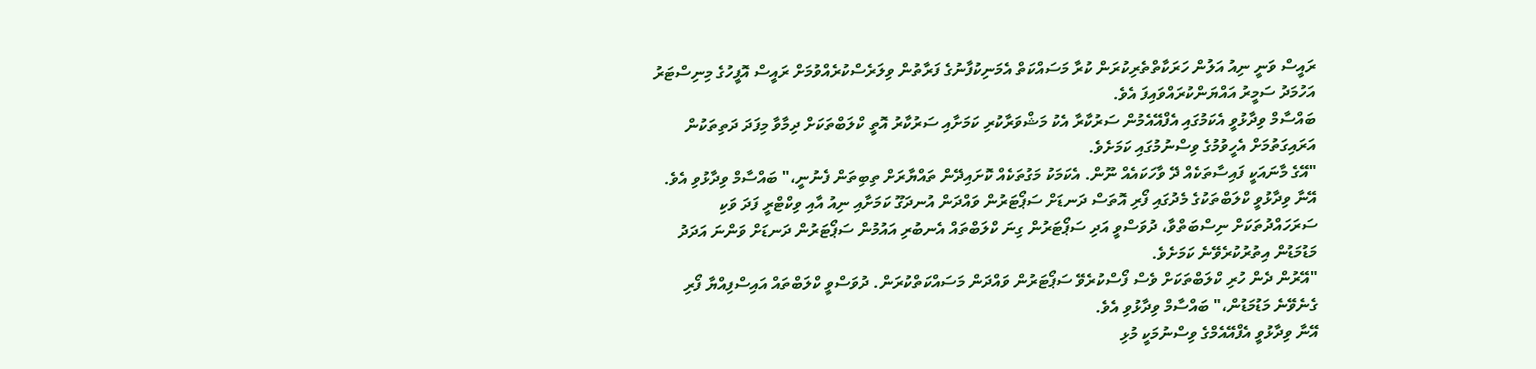ރައީސް ވަނީ ނިއު އަލުން ހަރަކާތްތެރިކުރަން ކުރާ މަސައްކަތް އެމަނިކުފާނުގެ ފަރާތުން ވިލަރެސްކުރެއްވުމަށް ރައީސް އޮފީހުގެ މިނިސްޓަރު އަހުމަދު ސަމީރު އައްޔަންކުރައްވައިފަ އެވެ.
ބައްސާމް ވިދާޅުވީ އެކަމުގައި އެފްއޭއެމުން ސަރުކާރާ އެކު މަޝްވަރާކުރި ކަމަށާއި ސަރުކާރު އޮތީ ކްލަބްތަކަށް ދިމާވާ މިފަދަ ދަތިތަކުން އަރައިގަތުމަށް އެހީވުމުގެ ވިސްނުމުގައި ކަމަށެވެ.
"އޭގެ މާނައަކީ ފައިސާތަކެއް ދޭ ވާހަކައެއް ނޫން. އެކަމަކު މަގުތަކެއް ކޮށައިދޭން ތައްޔާރަށް ތިބިތަން ފެނުނީ،" ބައްސާމް ވިދާޅުވި އެވެ.
އޭނާ ވިދާޅުވީ ކްލަބްތަކުގެ މެދުގައި ފޯރި އޮތަސް ދަނޑަށް ސަޕޯޓަރުން ވައްދަން އުނދަގޫ ކަމަށާއި ނިއު އާއި ވިކްޓްރީ ފަދަ ވަކި ސަރަހައްދުތަކަށް ނިސްބަތްވާ، ދުވަސްވީ އަދި ސަޕޯޓަރުން ގިނަ ކްލަބްތައް އެނބުރި އައުމުން ސަޕޯޓަރުން ދަނޑަށް ވަންނަ އަދަދު މަޑުމަޑުން އިތުރުކުރެވޭނެ ކަމަށެވެ.
"އޭރުން ދެން ހުރި ކްލަބްތަކަށް ވެސް ފޯސްކުރެވޭ ސަޕޯޓަރުން ވައްދަން މަސައްކަތްކުރަން. ދުވަސްވީ ކްލަބްތައް އައިސްފިއްޔާ ފޯރި ގެނެވޭނެ މަޑުމަޑުން،" ބައްސާމް ވިދާޅުވި އެވެ.
އޭނާ ވިދާޅުވީ އެފްއޭއެމްގެ ވިސްނުމަކީ މުޅި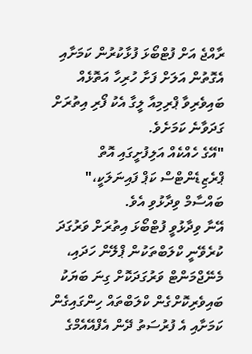ރާއްޖެ އަށް ފުޓްބޯޅަ ފުޅާކުރުން ކަމަށާއި އެގޮތުން އަލަށް ފަށާ ހުރިހާ އަތޮޅެއް ބައިވެރިވާ ޕްރިމިއާ ލީގާ އެކު ފޯރި އިތުރަށް ގަދަވާނެ ކަމަށެވެ.
"އޭގެ ހެއްކެއް އަލިފުށީގައި އޮތް ޕްރެޒިޑެންޓްސް ކަޕް ފައިނަލަކީ،" ބައްސާމް ވިދާޅުވި އެވެ.
އޭނާ ވިދާޅުވީ ފުޓްބޯޅަ އިތުރަށް ވަރުގަދަ ކުރެވޭނީ ކްލަބްތަކުން ޕްލޭން ހަދައި، މެނޭޖްމަންޓް ވަރުގަދަކޮށް ގިނަ ބަޔަކު ބައިވެރިކޮށްގެން ކްލަބްތައް ހިންގައިގެން ކަމަށާއި އެ ފުރުސަތު ދޭން އެފްއޭއެމްގެ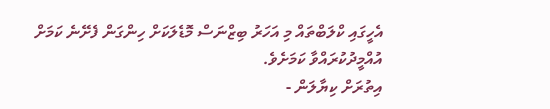އެހީގައި ކްލަބްތައް މި އަހަރު ބިޒްނަސް މޮޑެލަކަށް ހިންގަން ފެށޭނެ ކަމަށް އުއްމީދުކުރައްވާ ކަމަށެވެ.
އިތުރަށް ކިޔާލަން -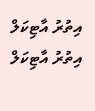އިތުރު އާޓިކަލް
އިތުރު އާޓިކަލް